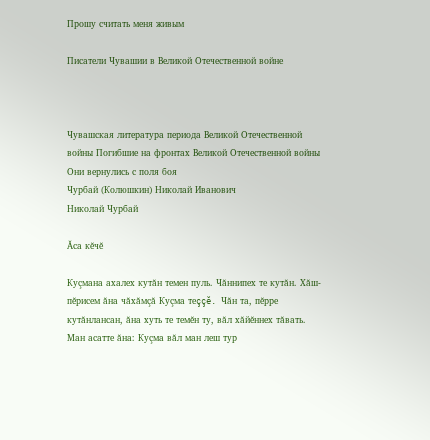Прошу считать меня живым

Писатели Чувашии в Великой Отечественной войне



Чувашская литература периода Великой Отечественной войны Погибшие на фронтах Великой Отечественной войны Они вернулись с поля боя
Чурбай (Колюшкин) Николай Иванович
Николай Чурбай

Ăса кĕчĕ

Куçмана ахалех кутăн темен пуль. Чăннипех те кутăн. Хăш-пĕрисем ăна чăхăмçă Куçма теççĕ. Чăн та, пĕрре кутăнлансан, ăна хуть те темĕн ту, вăл хăйĕннех тăвать. Ман асатте ăна: Куçма вăл ман леш тур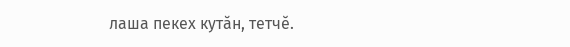лаша пекех кутăн, тетчĕ.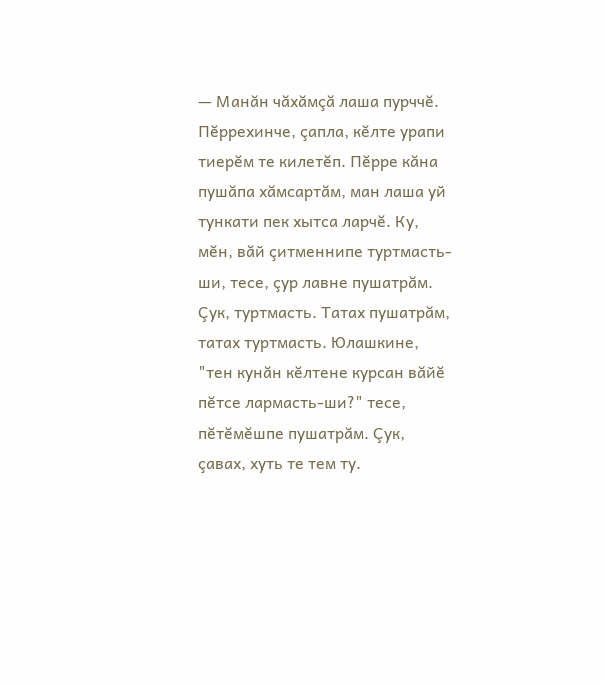— Манăн чăхăмçă лаша пурччĕ. Пĕррехинче, çапла, кĕлте урапи тиерĕм те килетĕп. Пĕрре кăна пушăпа хăмсартăм, ман лаша уй тункати пек хытса ларчĕ. Ку, мĕн, вăй çитменнипе туртмасть-ши, тесе, çур лавне пушатрăм. Çук, туртмасть. Татах пушатрăм, татах туртмасть. Юлашкине, "тен кунăн кĕлтене курсан вăйĕ пĕтсе лармасть-ши?" тесе, пĕтĕмĕшпе пушатрăм. Çук, çавах, хуть те тем ту.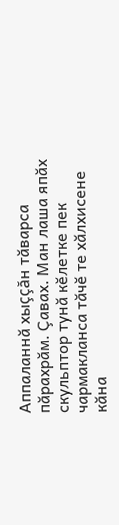Аппаланнă хыççăн тăварса пăрахрăм. Çавах. Ман лаша япăх скульптор тунă кĕлетке пек чармакланса тăчĕ те хăлхисене кăна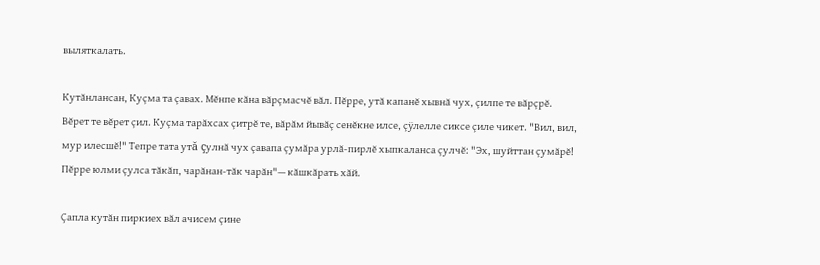выляткалать.

Кутăнлансан, Куçма та çавах. Мĕнпе кăна вăрçмасчĕ вăл. Пĕрре, утă капанĕ хывнă чух, çилпе те вăрçрĕ. Вĕрет те вĕрет çил. Куçма тарăхсах çитрĕ те, вăрăм йывăç сенĕкне илсе, çÿлелле сиксе çиле чикет. "Вил, вил, мур илесшĕ!" Тепре тата утă çулнă чух çавапа çумăра урлă-пирлĕ хыпкаланса çулчĕ: "Эх, шуйттан çумăрĕ! Пĕрре юлми çулса тăкăп, чарăнан-тăк чарăн"— кăшкăрать хăй.

Çапла кутăн пиркиех вăл ачисем çине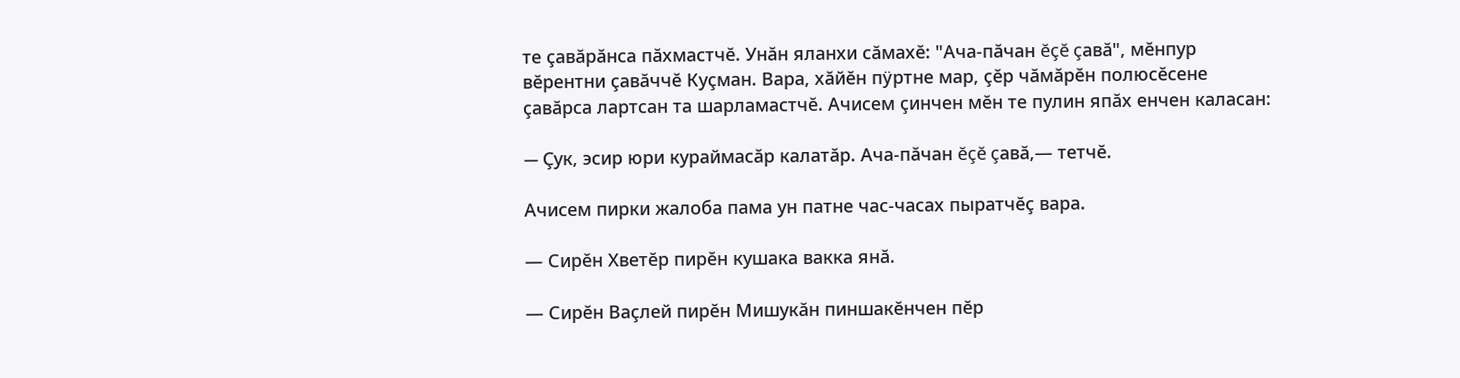те çавăрăнса пăхмастчĕ. Унăн яланхи сăмахĕ: "Ача-пăчан ĕçĕ çавă", мĕнпур вĕрентни çавăччĕ Куçман. Вара, хăйĕн пÿртне мар, çĕр чăмăрĕн полюсĕсене çавăрса лартсан та шарламастчĕ. Ачисем çинчен мĕн те пулин япăх енчен каласан:

— Çук, эсир юри кураймасăр калатăр. Ача-пăчан ĕçĕ çавă,— тетчĕ.

Ачисем пирки жалоба пама ун патне час-часах пыратчĕç вара.

— Сирĕн Хветĕр пирĕн кушака вакка янă.

— Сирĕн Ваçлей пирĕн Мишукăн пиншакĕнчен пĕр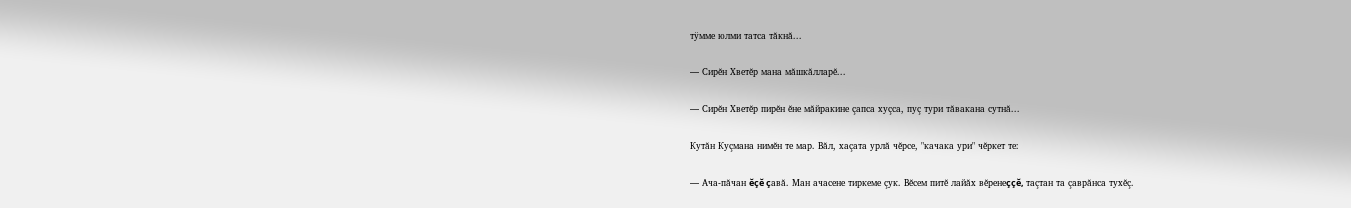тÿмме юлми татса тăкнă...

— Сирĕн Хветĕр мана мăшкăлларĕ...

— Сирĕн Хветĕр пирĕн ĕне мăйракине çапса хуçса, пуç тури тăвакана сутнă...

Кутăн Куçмана нимĕн те мар. Вăл, хаçата урлă чĕрсе, "качака ури" чĕркет те:

— Ача-пăчан ĕçĕ çавă. Ман ачасене тиркеме çук. Вĕсем питĕ лайăх вĕренеççĕ, таçтан та çаврăнса тухĕç.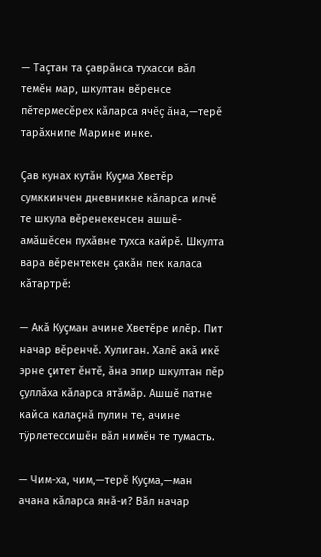— Таçтан та çаврăнса тухасси вăл темĕн мар, шкултан вĕренсе пĕтермесĕрех кăларса ячĕç ăна,—терĕ тарăхнипе Марине инке.

Çав кунах кутăн Куçма Хветĕр сумккинчен дневникне кăларса илчĕ те шкула вĕренекенсен ашшĕ-амăшĕсен пухăвне тухса кайрĕ. Шкулта вара вĕрентекен çакăн пек каласа кăтартрĕ:

— Акă Куçман ачине Хветĕре илĕр. Пит начар вĕренчĕ. Хулиган. Халĕ акă икĕ эрне çитет ĕнтĕ, ăна эпир шкултан пĕр çуллăха кăларса ятăмăр. Ашшĕ патне кайса калаçнă пулин те, ачине тÿрлетессишĕн вăл нимĕн те тумасть.

— Чим-ха, чим,—терĕ Куçма,—ман ачана кăларса янă-и? Вăл начар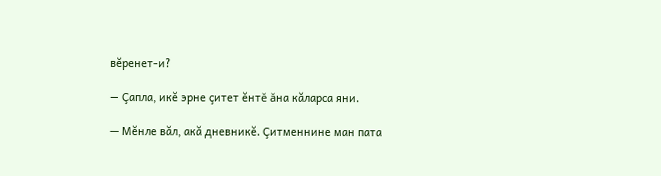вĕренет-и?

— Çапла, икĕ эрне çитет ĕнтĕ ăна кăларса яни.

— Мĕнле вăл, акă дневникĕ. Çитменнине ман пата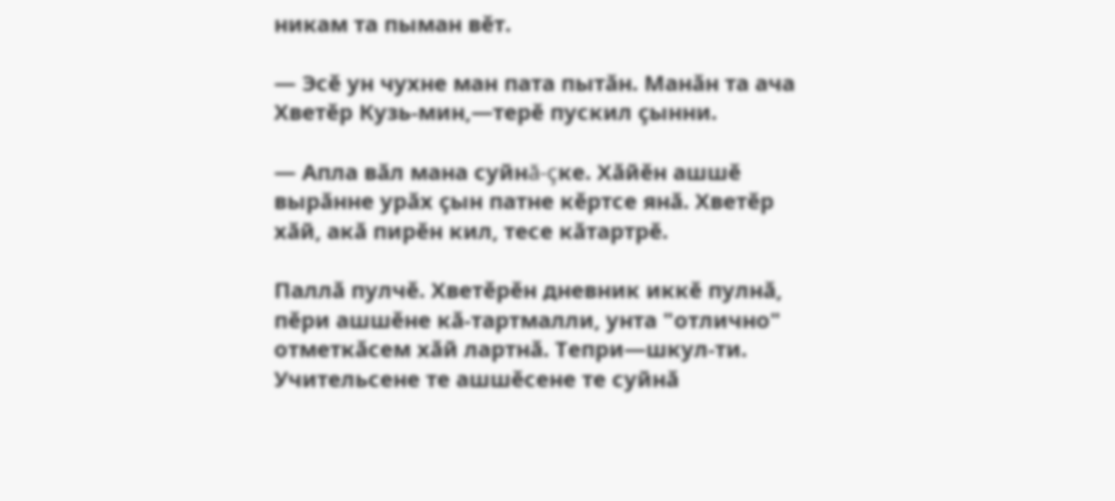никам та пыман вĕт.

— Эсĕ ун чухне ман пата пытăн. Манăн та ача Хветĕр Кузь-мин,—терĕ пускил çынни.

— Апла вăл мана суйнă-çке. Хăйĕн ашшĕ вырăнне урăх çын патне кĕртсе янă. Хветĕр хăй, акă пирĕн кил, тесе кăтартрĕ.

Паллă пулчĕ. Хветĕрĕн дневник иккĕ пулнă, пĕри ашшĕне кă-тартмалли, унта "отлично" отметкăсем хăй лартнă. Тепри—шкул-ти. Учительсене те ашшĕсене те суйнă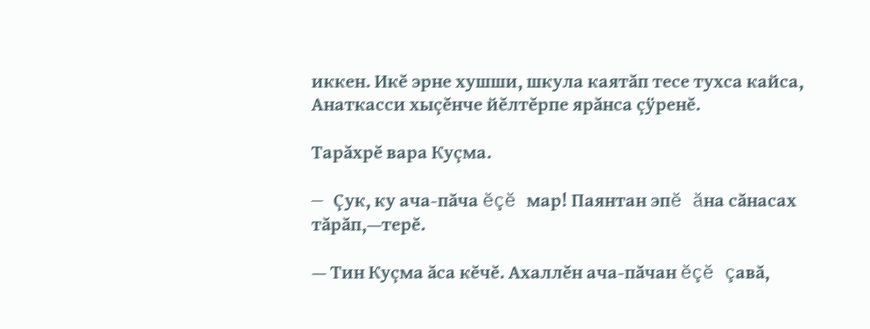иккен. Икĕ эрне хушши, шкула каятăп тесе тухса кайса, Анаткасси хыçĕнче йĕлтĕрпе ярăнса çÿренĕ.

Тарăхрĕ вара Куçма.

— Çук, ку ача-пăча ĕçĕ мар! Паянтан эпĕ ăна сăнасах тăрăп,—терĕ.

— Тин Куçма ăса кĕчĕ. Ахаллĕн ача-пăчан ĕçĕ çавă,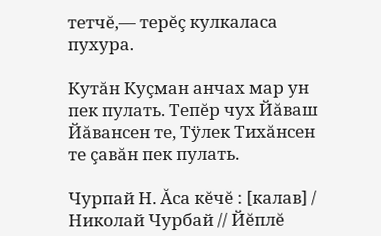тетчĕ,— терĕç кулкаласа пухура.

Кутăн Куçман анчах мар ун пек пулать. Тепĕр чух Йăваш Йăвансен те, Тÿлек Тихăнсен те çавăн пек пулать.

Чурпай Н. Ăса кĕчĕ : [калав] / Николай Чурбай // Йĕплĕ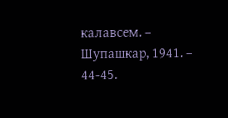калавсем. – Шупашкар, 1941. – 44-45.